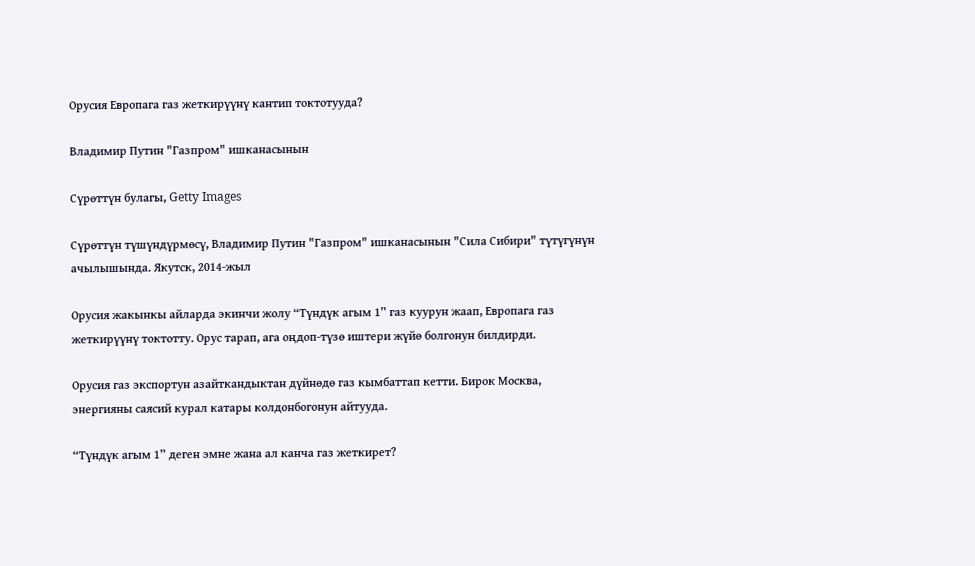Орусия Европага газ жеткирүүнү кантип токтотууда?

Владимир Путин "Газпром" ишканасынын

Сүрөттүн булагы, Getty Images

Сүрөттүн түшүндүрмөсү, Владимир Путин "Газпром" ишканасынын "Сила Сибири" түтүгүнүн ачылышында. Якутск, 2014-жыл

Орусия жакынкы айларда экинчи жолу “Түндүк агым 1” газ куурун жаап, Европага газ жеткирүүнү токтотту. Орус тарап, ага оңдоп-түзө иштери жүйө болгонун билдирди.

Орусия газ экспортун азайткандыктан дүйнөдө газ кымбаттап кетти. Бирок Москва, энергияны саясий курал катары колдонбогонун айтууда.

“Түндүк агым 1” деген эмне жана ал канча газ жеткирет?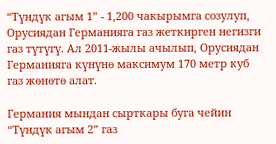“Түндүк агым 1” - 1,200 чакырымга созулуп, Орусиядан Германияга газ жеткирген негизги газ түтүгү. Ал 2011-жылы ачылып, Орусиядан Германияга күнүнө максимум 170 метр куб газ жөнөтө алат.

Германия мындан сырткары буга чейин “Түндүк агым 2” газ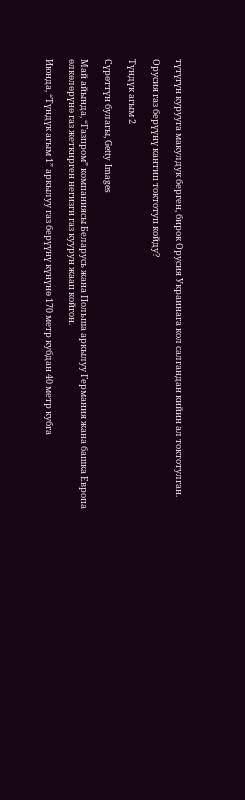түтүгүн курууга макулдук берген, бирок Орусия Украинага кол салгандан кийин ал токтотулган.

Орусия газ берүүнү кантип токтотуп койду?

Түндүк агым 2

Сүрөттүн булагы, Getty Images

Май айында, “Газпром” компаниясы Беларусь жана Польша аркылуу Германия жана башка Европа өлкөлөрүнө газ жеткирген негизги газ куурун жаап койгон.

Июнда, “Түндүк агым 1” аркылуу газ берүүнү күнүнө 170 метр кубдан 40 метр кубга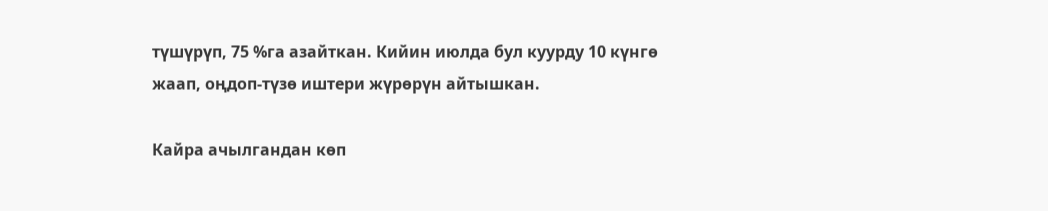түшүрүп, 75 %га азайткан. Кийин июлда бул куурду 10 күнгө жаап, оңдоп-түзө иштери жүрөрүн айтышкан.

Кайра ачылгандан көп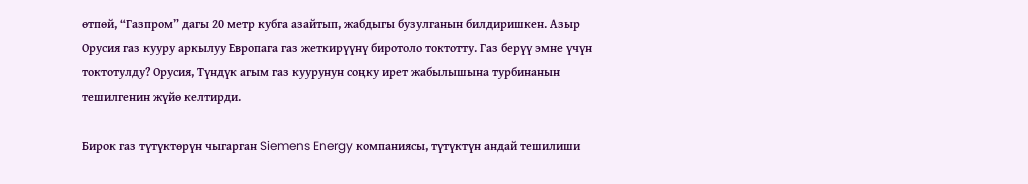өтпөй, “Газпром” дагы 20 метр кубга азайтып, жабдыгы бузулганын билдиришкен. Азыр Орусия газ кууру аркылуу Европага газ жеткирүүнү биротоло токтотту. Газ берүү эмне үчүн токтотулду? Орусия, Түндүк агым газ куурунун соңку ирет жабылышына турбинанын тешилгенин жүйө келтирди.

Бирок газ түтүктөрүн чыгарган Siemens Energy компаниясы, түтүктүн андай тешилиши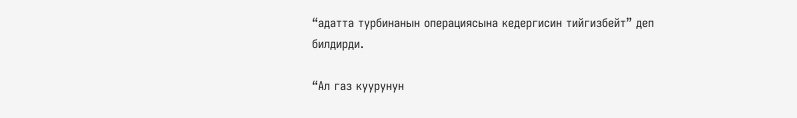“адатта турбинанын операциясына кедергисин тийгизбейт” деп билдирди.

“Ал газ куурунун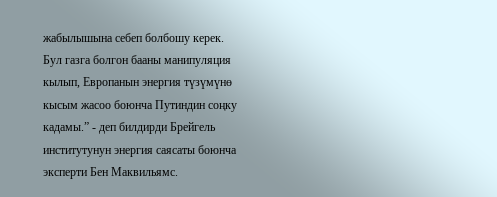жабылышына себеп болбошу керек. Бул газга болгон бааны манипуляция кылып, Европанын энергия түзүмүнө кысым жасоо боюнча Путиндин соңку кадамы.” - деп билдирди Брейгель институтунун энергия саясаты боюнча эксперти Бен Маквильямс.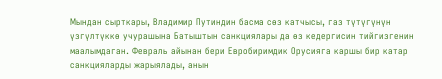Мындан сырткары, Владимир Путиндин басма сөз катчысы, газ түтүгүнүн үзгүлтүккө учурашына Батыштын санкциялары да өз кедергисин тийгизгенин маалымдаган. Февраль айынан бери Евробиримдик Орусияга каршы бир катар санкцияларды жарыялады, анын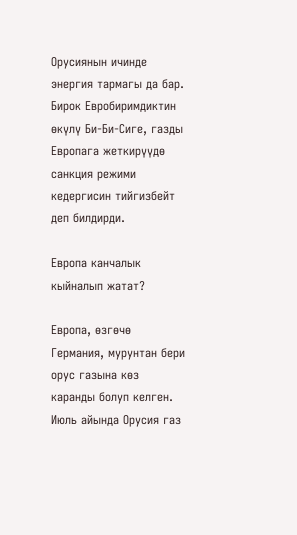Орусиянын ичинде энергия тармагы да бар. Бирок Евробиримдиктин өкүлү Би-Би-Сиге, газды Европага жеткирүүдө санкция режими кедергисин тийгизбейт деп билдирди.

Европа канчалык кыйналып жатат?

Европа, өзгөчө Германия, мурунтан бери орус газына көз каранды болуп келген. Июль айында Орусия газ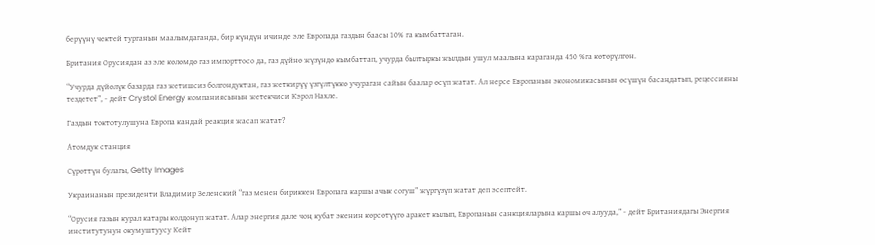берүүнү чектей турганын маалымдаганда, бир күндүн ичинде эле Европада газдын баасы 10% га кымбаттаган.

Британия Орусиядан аз эле көлөмдө газ импорттосо да, газ дүйнө жүзүндө кымбаттап, учурда былтыркы жылдын ушул маалына караганда 450 %га көтөрүлгөн.

“Учурда дүйөлүк базарда газ жетишсиз болгондуктан, газ жеткирүү үзгүлтүккө учураган сайын баалар өсүп жатат. Ал нерсе Европанын экономикасынын өсүшүн басаңдатып, рецессияны тездетет”, - дейт Crystol Energy компаниясынын жетекчиси Кэрол Нахле.

Газдын токтотулушуна Европа кандай реакция жасап жатат?

Атомдук станция

Сүрөттүн булагы, Getty Images

Украинанын президенти Владимир Зеленский “газ менен бириккен Европага каршы ачык согуш” жүргүзүп жатат деп эсептейт.

“Орусия газын курал катары колдонуп жатат. Алар энергия дале чоң кубат экенин көрсөтүүгө аракет кылып, Европанын санкцияларына каршы өч алууда,” - дейт Британиядагы Энергия институтунун окумуштуусу Кейт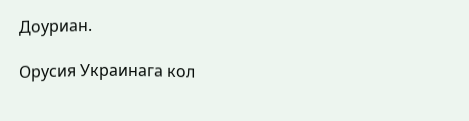Доуриан.

Орусия Украинага кол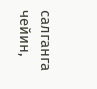салганга чейин,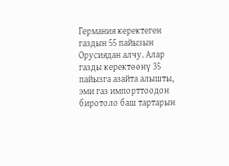Германия керектеген газдын 55 пайызын Орусиядан алчу. Алар газды керектөөнү 35 пайызга азайта алышты, эми газ импорттоодон биротоло баш тартарын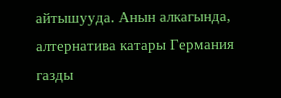айтышууда. Анын алкагында, алтернатива катары Германия газды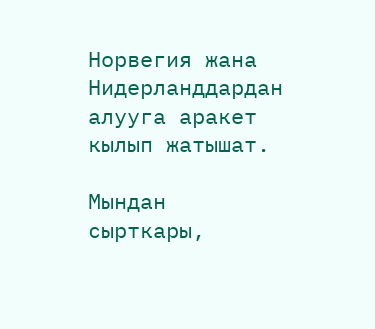Норвегия жана Нидерланддардан алууга аракет кылып жатышат.

Мындан сырткары,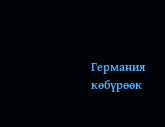Германия көбүрөөк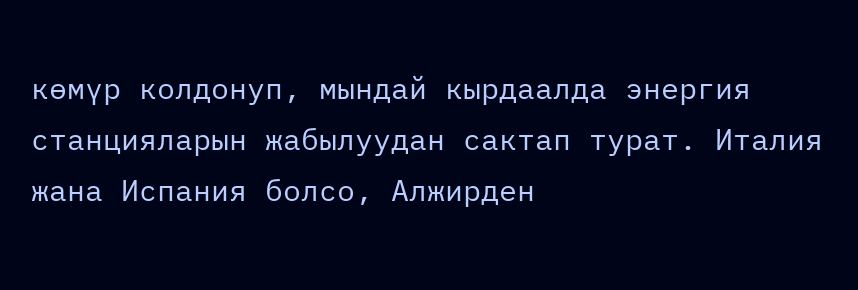көмүр колдонуп, мындай кырдаалда энергия станцияларын жабылуудан сактап турат. Италия жана Испания болсо, Алжирден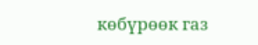көбүрөөк газ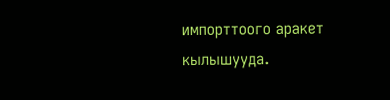импорттоого аракет кылышууда.